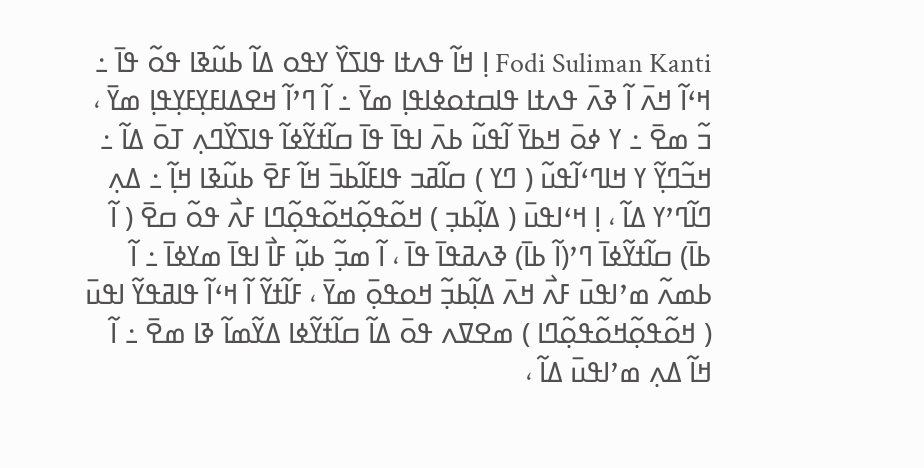Fodi Suliman Kanti ߊ߲ ߞߊ߬ ߟߍߙߊ ߟߊߖߌ߰ ߌߟߋ ߡߊ߬ ߕߎ߬ߢߊ ߟߋ߬ ߟߊ߫ ߸ ߞߵߊ߬ ߞߍ߫ ߊ߬ ߢߍ߫ ߟߍߙߊ ߟߊߛߙߋߦߊߟߊ߲ ߘߌ߫ ߸ ߊ߬ ߣߴߊ߬ ߞߐߡߊߓߌ߲ߓߌ߲ߟߊ߲ ߘߌ߫ ، ߏ߬ ߘߐ߫ ߸ ߌ ߦߋ߫ ߞߕߌ߫ ߊ߬ߟߎ߬ ߕߍ߫ ߊߟߊ߫ ߟߊ߫ ߛߊ߬ߙߌ߬ߦߊ߬ ߟߊߖߌ߰ߣߍ߲ ߠߋ߫ ߡߊ߬ ߸ ߞߏ߬ߣߌ߲߬ ߌ ߞߊߣߵߊ߬ߟߎ߬ ( ߣߌ ) ߛߊ߬ߥߏ ߟߊߓߊ߬ߕߏ߫ ߞߊ߬ ߓߐ߫ ߕߎ߬ߢߊ ߞߊ߲߬ ߸ ߡߍ߲ ߣߊ߬ߣߴߌ ߡߊ߬ ، ߊ߲ ߞߵߊߟߎ߫ ( ߡߊ߲߬ߕߏ߲ ) ߞߋ߬ߟߋ߲߬ߞߋ߬ߟߋ߲߬ߣߊ ߓߍ߯ ߟߋ߬ ߛߐ߫ ( ߊ߬ ߕߊ߫) ߛߊ߬ߙߌ߬ߦߊ߫ ߣߴ(ߊ߬ ߕߊ߫) ߢߍߥߟߊ߫ ߟߊ߫ ، ߊ߬ ߘߏ߲߬ ߕߎ߲߬ ߓߊ߯ ߊߟߊ߫ ߘߌߦߊ߫ ߸ ߊ߬ ߕߘߍ߬ ߘߴߊߟߎ߫ ߓߍ߯ ߞߍ߫ ߡߊ߲߬ߕߏ߲߬ ߞߋߟߋ߲߫ ߘߌ߫ ، ߓߊ߬ߙߌ߬ ߊ߬ ߞߵߊ߬ ߟߊߥߟߌ߬ ߊߟߎ߫ ( ߞߋ߬ߟߋ߲߬ߞߋ߬ߟߋ߲߬ߣߊ ) ߘߐߜߍ ߟߋ߫ ߡߊ߬ ߛߊ߬ߙߌ߬ߦߊ ߡߌ߬ߘߊ߬ ߢߊ ߘߐ߫ ߸ ߊ߬ ߞߊ߬ ߡߍ߲ ߘߴߊߟߎ߫ ߡߊ߬ ،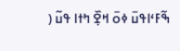ߒ߬ߓߵߊߟߎ߫ ߦߋ߫ ߞߐ߲߰ ߤߙߊ ߟߎ߬ (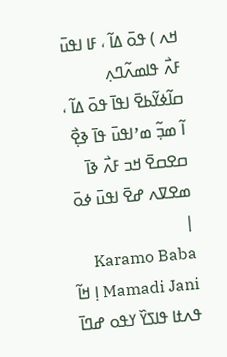ߞߍ ) ߟߋ߫ ߡߊ߬ ، ߓߊ ߊߟߎ߫ ߓߍ߯ ߟߊߘߍ߬ߣߍ߲ ߛߊ߬ߦߌ߬ߕߐ߫ ߊߟߊ߫ ߟߋ߫ ߡߊ߬ ، ߊ߬ ߘߏ߲߬ ߘߴߊߟߎ߫ ߟߊ߫ ߢߐ߲߯ ߛߐߛߐ߫ ߞߏ ߓߍ߯ ߢߊ߫ ߘߐߜߍ ߝߐ߫ ߊߟߎ߫ ߦߋ߫ |
Karamo Baba Mamadi Jani ߊ߲ ߞߊ߬ ߟߍߙߊ ߟߊߖߌ߰ ߌߟߋ ߝߣߊ߫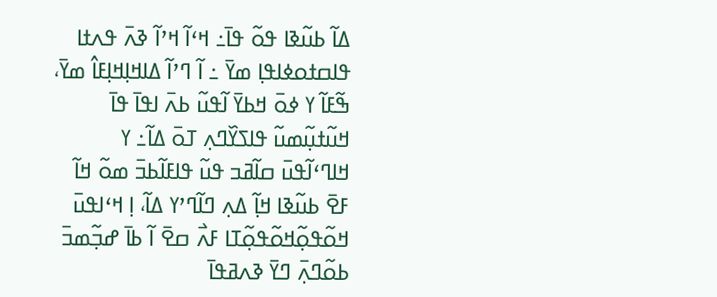ߡߊ߬ ߕߎ߬ߢߊ ߟߋ߬ ߟߊ߫߸ ߞߵߊ߬ ߞߴߊ߬ ߢߍ߫ ߟߍߙߊ ߟߊߛߙߋߦߊߟߊ߲ ߘߌ߫ ߸ ߊ߬ ߣߴߊ߬ ߡߊߞߊ߲ߞߊ߲ߓߊ߮ ߘߌ߫، ߒ߬ߓߊ߬ ߌ ߦߋ߫ ߞߕߌ߫ ߊ߬ߟߎ߬ ߕߍ߫ ߊߟߊ߫ ߟߊ߫ ߞߎ߬ߙߎ߲߬ߘߎ߬ ߟߊߖߌ߰ߣߍ߲ ߠߋ߫ ߡߊ߬߸ ߌ ߞߊߣߵߊ߬ߟߎ߫ ߛߊ߬ߥߏ ߟߎ߬ ߟߊߓߊ߬ߕߏ߫ ߘߋ߬ ߞߊ߬ ߓߐ߫ ߕߎ߬ߢߊ ߞߊ߲߬ ߡߍ߲ ߣߊ߬ߣߴߌ ߡߊ߬، ߊ߲ ߞߵߊߟߎ߫ ߞߋ߬ߟߋ߲߬ߞߋ߬ߟߋ߲߬ߠߊ ߓߍ߯ ߛߐ߫ ߊ߬ ߕߊ߫ ߝߏ߲߬ߘߏ߫ ߕߋ߬ߣߍ߲߫ ߣߌ߫ ߢߍߥߟߊ߫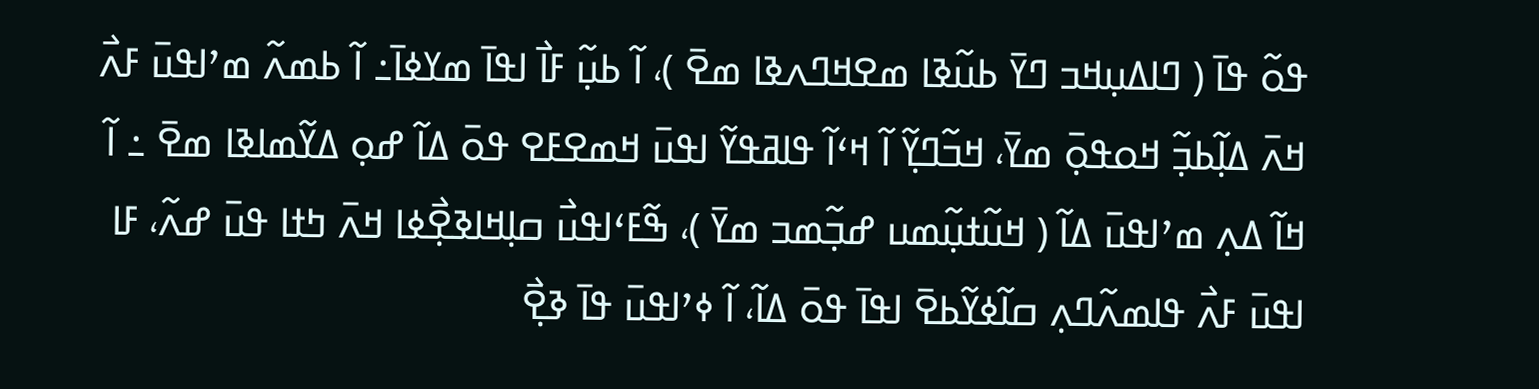ߟߋ߬ ߟߊ߫ ( ߣߊߡߎ߲ߞߏ ߣߌ߫ ߕߎ߬ߢߊ ߘߐߞߣߍߢߊ ߘߐ߫ )، ߊ߬ ߕߎ߲߬ ߓߊ߯ ߊߟߊ߫ ߘߌߦߊ߫߸ ߊ߬ ߕߘߍ߬ ߘߴߊߟߎ߫ ߓߍ߯ ߞߍ߫ ߡߊ߲߬ߕߏ߲߬ ߞߋߟߋ߲߫ ߘߌ߫، ߞߏ߬ߣߌ߲߬ ߊ߬ ߞߵߊ߬ ߟߊߥߟߌ߬ ߊߟߎ߫ ߞߘߐߓߐ ߟߋ߫ ߡߊ߬ ߝߋ߲ ߡߌ߬ߘߊߢߊ ߘߐ߫ ߸ ߊ߬ ߞߊ߬ ߡߍ߲ ߘߴߊߟߎ߫ ߡߊ߬ ( ߞߎ߬ߙߎ߲߬ߘߎ ߝߏ߲߬ߘߏ ߘߌ߫ )، ߒ߬ߓߵߊߟߎ߯ ߛߊ߲ߞߊߢߐ߲߯ߦߊ ߞߍ߫ ߤߙߊ ߟߎ߫ ߝߍ߬، ߓߊ ߊߟߎ߫ ߓߍ߯ ߟߊߘߍ߬ߣߍ߲ ߛߊ߬ߦߌ߬ߕߐ߫ ߊߟߊ߫ ߟߋ߫ ߡߊ߬، ߊ߬ ߦߴߊߟߎ߫ ߟߊ߫ ߢߐ߲߯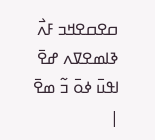ߛߐߛߐߞߏ ߓߍ߯ ߢߊߘߐߜߍ ߝߐ߫ ߊߟߎ߫ ߦߋ߫ ߏ߬ ߘߐ߫ |